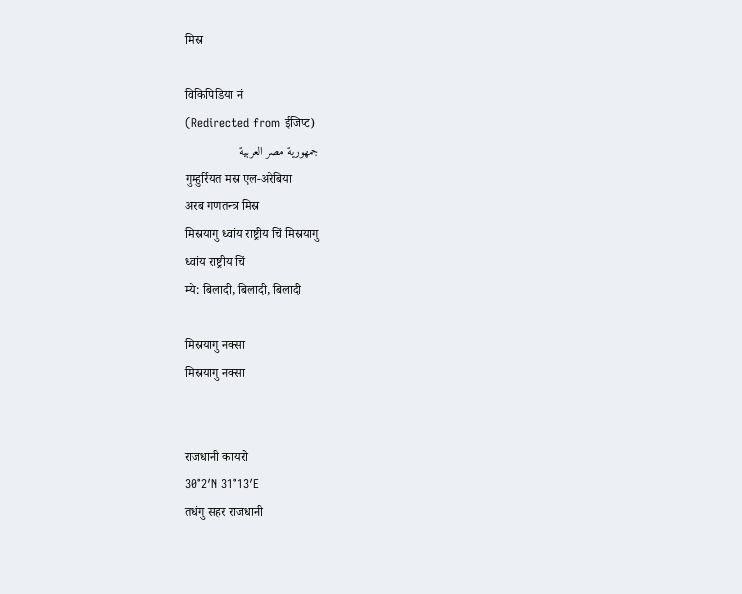मिस्र

विकिपिडिया नं
(Redirected from ईजिप्ट)
جمهورية مصر العربية
गुम्हुर्रियत मस्र एल-अरेबिया
अरब गणतन्त्र मिस्र
मिस्रयागु ध्वांय राष्ट्रीय चिं मिस्रयागु
ध्वांय राष्ट्रीय चिं
म्ये: बिलादी, बिलादी, बिलादी

मिस्रयागु नक्सा
मिस्रयागु नक्सा


राजधानी कायरो
30°2′N 31°13′E
तधंगु सहर राजधानी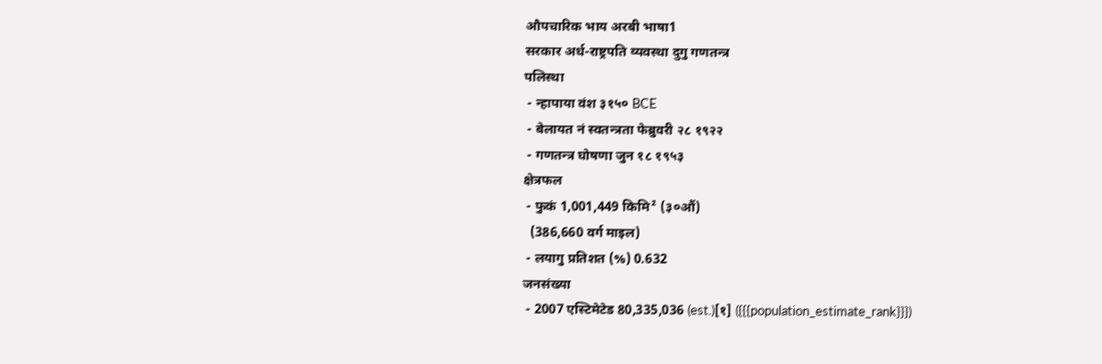औपचारिक भाय अरबी भाषा1
सरकार अर्ध-राष्ट्रपति व्यवस्था दुगु गणतन्त्र
पलिस्था
 - न्हापाया वंश ३१५० BCE
 - बेलायत नं स्वतन्त्रता फेब्रुवरी २८ १९२२
 - गणतन्त्र घोषणा जुन १८ १९५३
क्षेत्रफल
 - फुकं 1,001,449 किमि² (३०औं)
  (386,660 वर्ग माइल)
 - लयागु प्रतिशत (%) 0.632
जनसंख्या
 - 2007 एस्टिमेटेड 80,335,036 (est.)[१] ({{{population_estimate_rank}}})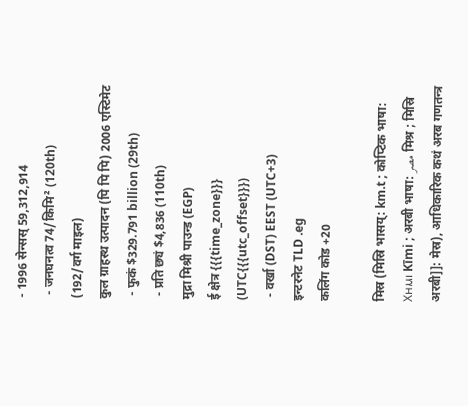- 1996 सेन्सस् 59,312,914
 - जनघनत्व 74/किमि² (120th)
(192/वर्ग माइल)
कुल ग्राहस्थ उत्पादन (पि पि पि) 2006 एस्टिमेट
 - फुकं $329.791 billion (29th)
 - प्रति छ्यं $4,836 (110th)
मुद्रा मिश्री पाउन्ड (EGP)
ई क्षेत्र {{{time_zone}}} (UTC{{{utc_offset}}})
 - वर्खा (DST) EEST (UTC+3)
इन्टरनेट TLD .eg
कलिंग कोड +20

मिस्र (मिस्रि भासय्: km.t ; कोप्टिक भाषा: Ⲭⲏⲙⲓ Kīmi ; अरबी भाषा: مصر मिश्र ; मिस्रि अरबी]]: मेस्र), आधिकारिक कथं अरब गणतन्त्र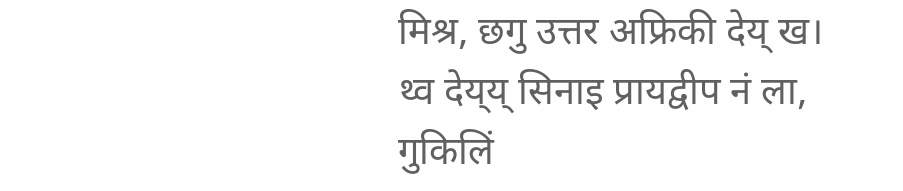मिश्र, छगु उत्तर अफ्रिकी देय् ख। थ्व देय्‌य् सिनाइ प्रायद्वीप नं ला, गुकिलिं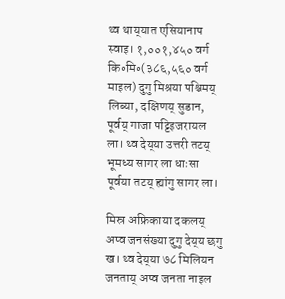थ्व थाय्‌यात एसियानाप स्वाइ। १,००१,४५० वर्ग कि॰मि॰(३८६,५६० वर्ग माइल) दुगु मिश्रया पश्चिमय् लिब्या, दक्षिणय् सुडान, पूर्वय् गाजा पट्टिइजरायल ला। थ्व देय्‌या उत्तरी तटय् भूमध्य सागर ला धाःसा पूर्वया तटय् ह्यांगु सागर ला।

मिस्र अफ्रिकाया दकलय् अप्व जनसंख्या दुगु देय्‌य छगु ख। थ्व देय्‌या ७८ मिलियन जनताय् अप्व जनता नाइल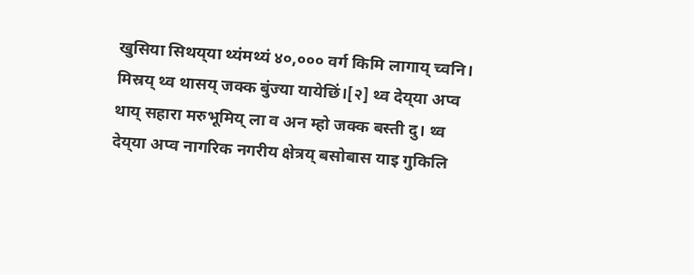खुसिया सिथय्‌या थ्यंमथ्यं ४०,००० वर्ग किमि लागाय् च्वनि। मिस्रय् थ्व थासय् जक्क बुंज्या यायेछिं।[२] थ्व देय्‌या अप्व थाय् सहारा मरुभूमिय् ला व अन म्हो जक्क बस्ती दु। थ्व देय्‌या अप्व नागरिक नगरीय क्षेत्रय् बसोबास याइ गुकिलि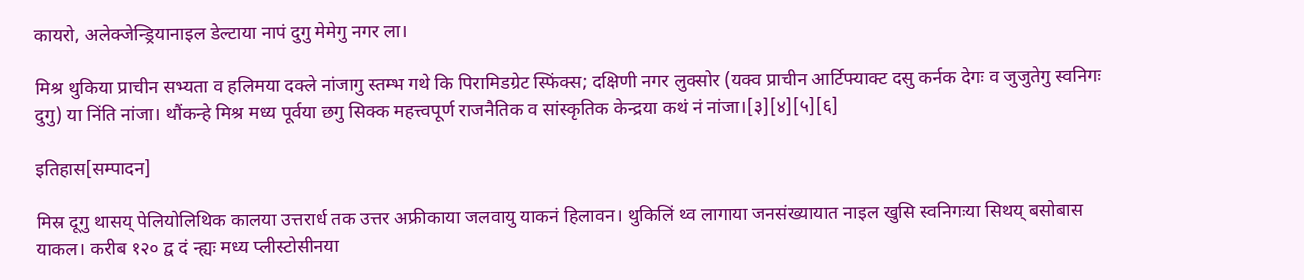कायरो, अलेक्जेन्ड्रियानाइल डेल्टाया नापं दुगु मेमेगु नगर ला।

मिश्र थुकिया प्राचीन सभ्यता व हलिमया दक्ले नांजागु स्तम्भ गथे कि पिरामिडग्रेट स्फिंक्स; दक्षिणी नगर लुक्सोर (यक्व प्राचीन आर्टिफ्याक्ट दसु कर्नक देगः व जुजुतेगु स्वनिगः दुगु) या निंति नांजा। थौंकन्हे मिश्र मध्य पूर्वया छगु सिक्क महत्त्वपूर्ण राजनैतिक व सांस्कृतिक केन्द्रया कथं नं नांजा।[३][४][५][६]

इतिहास[सम्पादन]

मिस्र दूगु थासय् पेलियोलिथिक कालया उत्तरार्ध तक उत्तर अफ्रीकाया जलवायु याकनं हिलावन। थुकिलिं थ्व लागाया जनसंख्यायात नाइल खुसि स्वनिगःया सिथय् बसोबास याकल। करीब १२० द्व दं न्ह्यः मध्य प्लीस्टोसीनया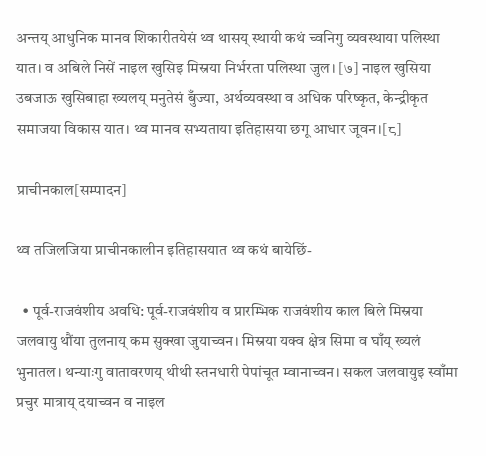अन्तय् आधुनिक मानव शिकारीतयेसं थ्व थासय् स्थायी कथं च्वनिगु व्यवस्थाया पलिस्था यात। व अबिले निसें नाइल खुसिइ मिस्रया निर्भरता पलिस्था जुल। [७] नाइल खुसिया उबजाऊ खुसिबाहा ख्यलय् मनुतेसं बुँज्या, अर्थव्यवस्था व अधिक परिष्कृत, केन्द्रीकृत समाजया विकास यात। थ्व मानव सभ्यताया इतिहासया छगू आधार जूवन।[८]

प्राचीनकाल[सम्पादन]

थ्व तजिलजिया प्राचीनकालीन इतिहासयात थ्व कथं बायेछिं-

  • पूर्व-राजवंशीय अवधि: पूर्व-राजवंशीय व प्रारम्भिक राजवंशीय काल बिले मिस्रया जलवायु थौंया तुलनाय् कम सुक्खा जुयाच्वन। मिस्रया यक्व क्षेत्र सिमा व घाँय् ख्यलं भुनातल। थन्याःगु वातावरणय् थीथी स्तनधारी पेपांचूत म्वानाच्वन। सकल जलवायुइ स्वाँमा प्रचुर मात्राय् दयाच्वन व नाइल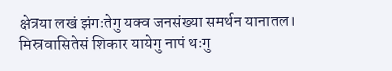क्षेत्रया लखं झंगःतेगु यक्व जनसंख्या समर्थन यानातल। मिस्रवासितेसं शिकार यायेगु नापं थःगु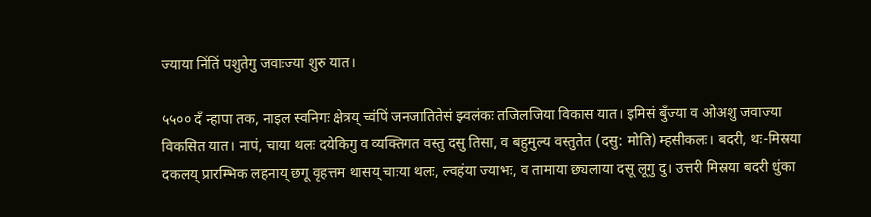ज्याया निंतिं पशुतेगु जवाःज्या शुरु यात।

५५०० दँ न्हापा तक, नाइल स्वनिगः क्षेत्रय् च्वंपिं जनजातितेसं झ्वलंकः तजिलजिया विकास यात। इमिसं बुँज्या व ओअशु जवाज्या विकसित यात। नापं, चाया थलः दयेकिगु व व्यक्तिगत वस्तु दसु तिसा, व बहुमुल्य वस्तुतेत (दसु: मोति) म्हसीकलः। बदरी, थः-मिस्रया दकलय् प्रारम्भिक लहनाय् छगू वृहत्तम थासय् चाःया थलः, ल्वहंया ज्याभः, व तामाया छ्यलाया दसू लूगु दु। उत्तरी मिस्रया बदरी धुंका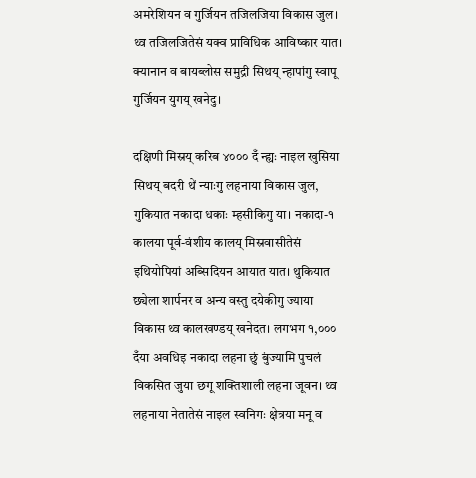अमरेशियन व गुर्जियन तजिलजिया विकास जुल। थ्व तजिलजितेसं यक्व प्राविधिक आविष्कार यात। क्यानान व बायब्लोस समुद्री सिथय् न्हापांगु स्वापू गुर्जियन युगय् खनेदु।

दक्षिणी मिस्रय् करिब ४००० दँ न्ह्यः नाइल खुसिया सिथय् बदरी थें न्याःगु लहनाया विकास जुल, गुकियात नकादा धकाः म्हसीकिगु या। नकादा-१ कालया पूर्व-वंशीय कालय् मिस्रवासीतेसं इथियोपियां अब्सिदियन आयात यात। थुकियात छ्येला शार्पनर व अन्य वस्तु दयेकीगु ज्याया विकास थ्व कालखण्डय् खनेदत। लगभग १,००० दँया अवधिइ नकादा लहना छुं बुंज्यामि पुचलं विकसित जुया छगू शक्तिशाली लहना जूवन। थ्व लहनाया नेतातेसं नाइल स्वनिगः क्षेत्रया मनू व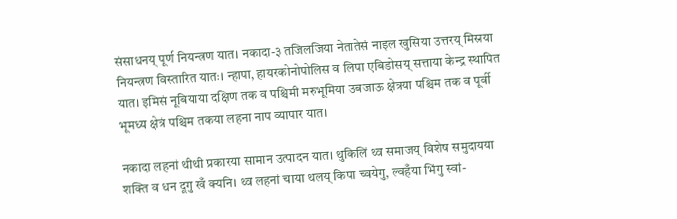संसाधनय् पूर्ण नियन्त्रण यात। नकादा-३ तजिलजिया नेतातेसं नाइल खुसिया उत्तरय् मिस्रया नियन्त्रण विस्तारित यातः। न्हापा, हायरकोनोपोलिस व लिपा एबिडोसय् सत्ताया केन्द्र स्थापित यात। इमिसं नूबियाया दक्षिण तक व पश्चिमी मरुभूमिया उबजाऊ क्षेत्रया पश्चिम तक व पूर्वी भूमध्य क्षेत्रं पश्चिम तकया लहना नाप व्यापार यात।

नकादा लहनां थीथी प्रकारया सामान उत्पादन यात। थुकिलिं थ्व समाजय् विशेष समुदायया शक्ति व धन दूगु खँ क्यनि। थ्व लहनां चाया थलय् किपा च्वयेगु, ल्वहँया भिंगु स्वां-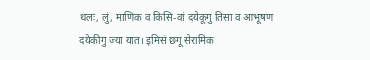थलः, लुं, माणिक व किसि-वां दयेकूगु तिसा व आभूषण दयेकीगु ज्या यात। इमिसं छगू सेरामिक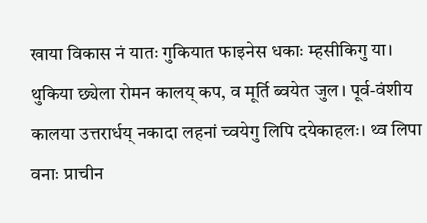खाया विकास नं यातः गुकियात फाइनेस धकाः म्हसीकिगु या। थुकिया छ्येला रोमन कालय् कप, व मूर्ति ब्वयेत जुल। पूर्व-वंशीय कालया उत्तरार्धय् नकादा लहनां च्वयेगु लिपि दयेकाहलः। थ्व लिपा वनाः प्राचीन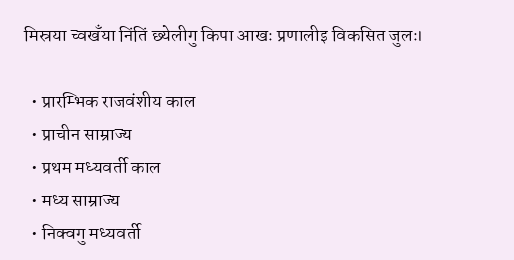मिस्रया च्वखँया निंतिं छ्येलीगु किपा आखः प्रणालीइ विकसित जुलः।

  • प्रारम्भिक राजवंशीय काल
  • प्राचीन साम्राज्य
  • प्रथम मध्यवर्ती काल
  • मध्य साम्राज्य
  • निक्वगु मध्यवर्ती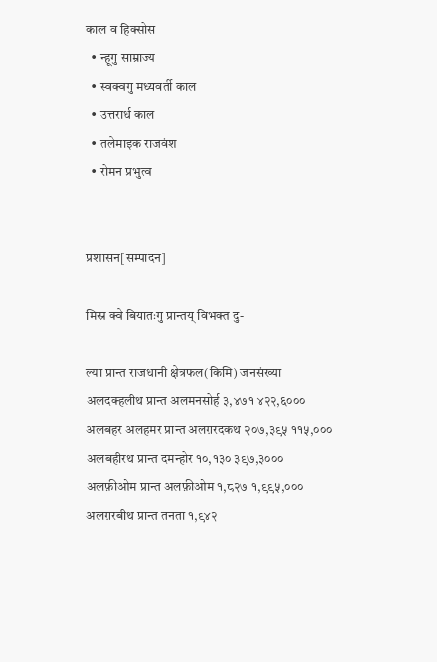काल व हिक्सोस
  • न्हूगु साम्राज्य
  • स्वक्वगु मध्यवर्ती काल
  • उत्तरार्ध काल
  • तलेमाइक राजवंश
  • रोमन प्रभुत्व


प्रशासन[सम्पादन]

मिस्र क्वे बियातःगु प्रान्तय् विभक्त दु-

ल्या प्रान्त राजधानी क्षेत्रफल(किमि) जनसंख्या
अलदक्हलीथ प्रान्त अलमनसोर्ह ३,४७१ ४२२,६०००
अलबहर अलहमर प्रान्त अलग़रदकथ २०७,३९५ ११५,०००
अलबहीरथ प्रान्त दमन्होर १०,१३० ३९७,३०००
अलफ़ीओम प्रान्त अलफ़ीओम १,८२७ १,९९५,०००
अलग़रबीथ प्रान्त तनता १,९४२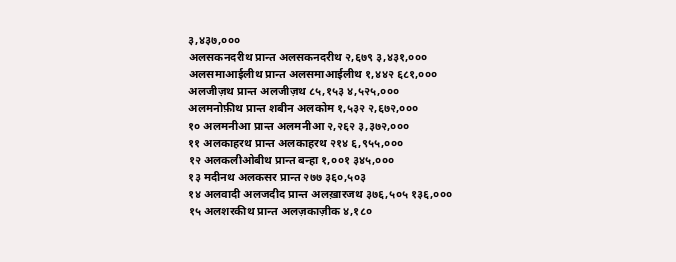३,४३७,०००
अलसकनदरीथ प्रान्त अलसकनदरीथ २,६७९ ३,४३१,०००
अलसमाआईलीथ प्रान्त अलसमाआईलीथ १,४४२ ६८१,०००
अलजीज़थ प्रान्त अलजीज़थ ८५,१५३ ४,५२५,०००
अलमनोफ़ीथ प्रान्त शबीन अलकोम १,५३२ २,६७२,०००
१० अलमनीआ प्रान्त अलमनीआ २,२६२ ३,३७२,०००
११ अलकाहरथ प्रान्त अलकाहरथ २१४ ६,९५५,०००
१२ अलकलीओबीथ प्रान्त बन्हा १,००१ ३४५,०००
१३ मदीनथ अलकसर प्रान्त २७७ ३६०,५०३
१४ अलवादी अलजदीद प्रान्त अलख़ारजथ ३७६,५०५ १३६,०००
१५ अलशरकीथ प्रान्त अलज़काज़ीक ४,१८०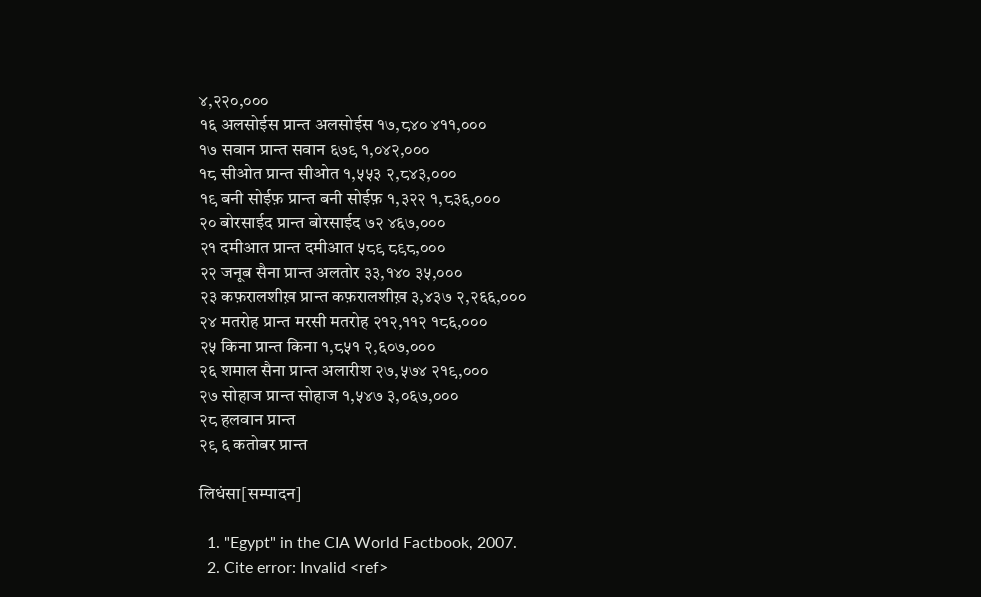४,२२०,०००
१६ अलसोईस प्रान्त अलसोईस १७,८४० ४११,०००
१७ सवान प्रान्त सवान ६७९ १,०४२,०००
१८ सीओत प्रान्त सीओत १,५५३ २,८४३,०००
१९ बनी सोईफ़ प्रान्त बनी सोईफ़ १,३२२ १,८३६,०००
२० बोरसाईद प्रान्त बोरसाईद ७२ ४६७,०००
२१ दमीआत प्रान्त दमीआत ५८९ ८९८,०००
२२ जनूब सैना प्रान्त अलतोर ३३,१४० ३५,०००
२३ कफ़रालशीख़ प्रान्त कफ़रालशीख़ ३,४३७ २,२६६,०००
२४ मतरोह प्रान्त मरसी मतरोह २१२,११२ १८६,०००
२५ किना प्रान्त किना १,८५१ २,६०७,०००
२६ शमाल सैना प्रान्त अलारीश २७,५७४ २१९,०००
२७ सोहाज प्रान्त सोहाज १,५४७ ३,०६७,०००
२८ हलवान प्रान्त
२९ ६ कतोबर प्रान्त

लिधंसा[सम्पादन]

  1. "Egypt" in the CIA World Factbook, 2007.
  2. Cite error: Invalid <ref>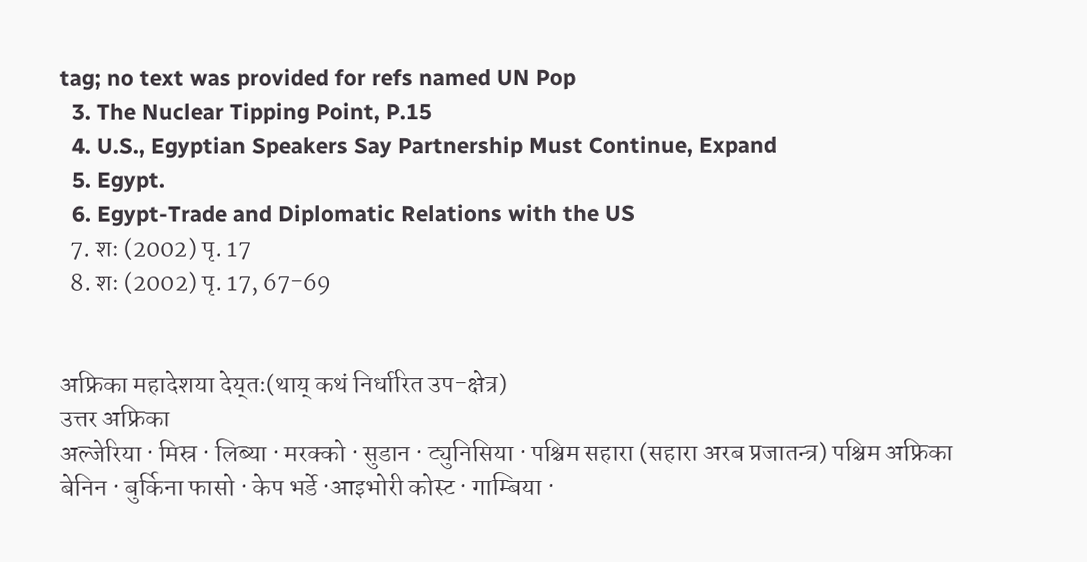tag; no text was provided for refs named UN Pop
  3. The Nuclear Tipping Point, P.15
  4. U.S., Egyptian Speakers Say Partnership Must Continue, Expand
  5. Egypt.
  6. Egypt-Trade and Diplomatic Relations with the US
  7. शः (2002) पृ. 17
  8. शः (2002) पृ. 17, 67-69


अफ्रिका महादेशया देय्‌तः(थाय्‌ कथं निर्धारित उप-क्षेत्र)
उत्तर अफ्रिका
अल्जेरिया · मिस्र · लिब्या · मरक्को · सुडान · ट्युनिसिया · पश्चिम सहारा (सहारा अरब प्रजातन्त्र) पश्चिम अफ्रिका
बेनिन · बुर्किना फासो · केप भर्डे ·आइभोरी कोस्ट · गाम्बिया ·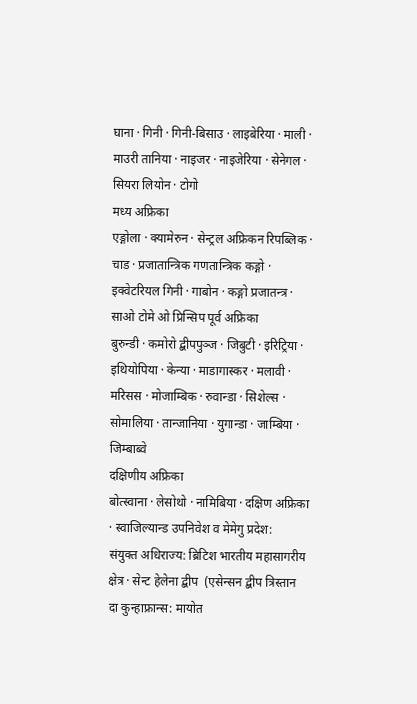घाना · गिनी · गिनी-बिसाउ · लाइबेरिया · माली · माउरी तानिया · नाइजर · नाइजेरिया · सेनेगल · सियरा लियोन · टोगो
मध्य अफ्रिका
एङ्गोला · क्यामेरुन · सेन्ट्रल अफ्रिकन रिपब्लिक · चाड · प्रजातान्त्रिक गणतान्त्रिक कङ्गो · इक्वेटरियल गिनी · गाबोन · कङ्गो प्रजातन्त्र · साओ टोमे ओ प्रिन्सिप पूर्व अफ्रिका
बुरुन्डी · कमोरो द्बीपपुञ्ज · जिबुटी · इरिट्रिया · इथियोपिया · केन्या · माडागास्कर · मलावी · मरिसस · मोजाम्बिक · रुवान्डा · सिशेल्स · सोमालिया · तान्जानिया · युगान्डा · जाम्बिया · जिम्बाब्वे
दक्षिणीय अफ्रिका
बोत्स्वाना · लेसोथो · नामिबिया · दक्षिण अफ्रिका · स्वाजिल्यान्ड उपनिवेश व मेमेगु प्रदेश:
संयुक्त अधिराज्य: ब्रिटिश भारतीय महासागरीय क्षेत्र · सेन्ट हेलेना द्बीप  (एसेन्सन द्बीप त्रिस्तान दा कुन्हाफ्रान्स: मायोत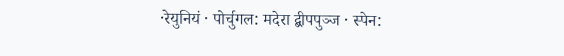·रेयुनियं · पोर्चुगल: मदेरा द्बीपपुञ्ज · स्पेन: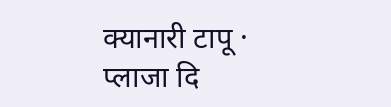क्यानारी टापू · प्लाजा दि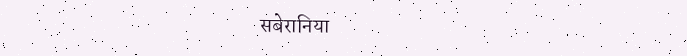सबेरानिया